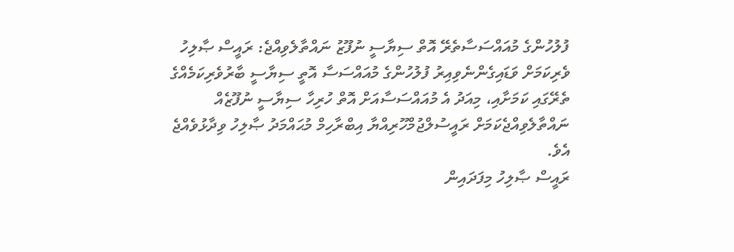ފުލުހުންގެ މުއައްސަސާތެރޭ އޮތް ސިޔާސީ ނުފޫޒު ނައްތާލެވިއްޖެ: ރައީސް ޞާލިހު
ވެރިކަމަށް ވަޑައިގެންނެވިއިރު ފުލުހުންގެ މުއައްސަސާ އޮތީ ސިޔާސީ ބާރުވެރިކަމެއްގެ ތެރޭގައި ކަމަށާއި، މިއަދު އެ މުއައްސަސާއަށް އޮތް ހުރިހާ ސިޔާސީ ނުފޫޒެއް ނައްތާލެވިއްޖެކަމަށް ރައީސުލްޖުމްހޫރިއްޔާ އިބްރާހިމް މުޙައްމަދު ޞާލިހު ވިދާޅުވެއްޖެ އެވެ.
ރައީސް ޞާލިހު މިފަދައިން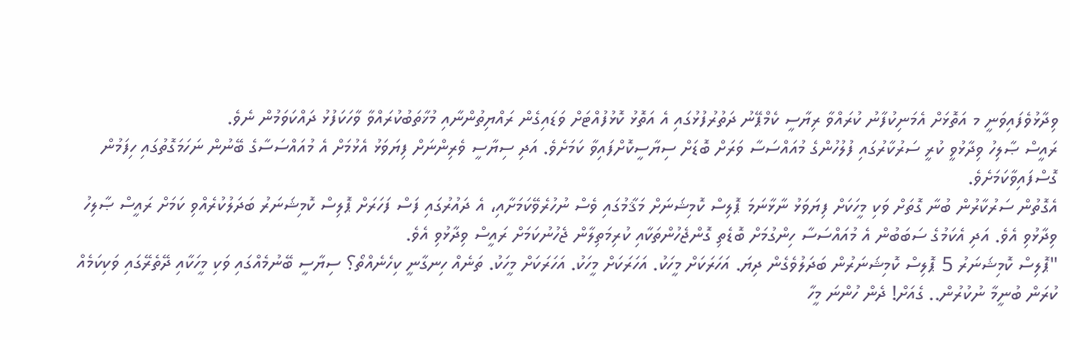ވިދާޅުވެފައިވަނީ މ އަތޮޅަށް އެމަނިކުފާނު ކުރައްވާ ރިޔާސީ ކެމްޕޭނު ދަތުރުފުޅުގައި އެ އަތޮޅު ކޮޅުފުއްޓަށް ވަޑައިގެން ރައްޔިތުންނާއި މުޚާތަބުކުރައްވާ ވާހަކަފުޅު ދައްކަވަމުން ނެވެ.
ރައީސް ޞާލިހު ވިދާޅުވީ ކުރީ ސަރުކާރުގައި ފުލުހުންގެ މުއައްސަސާ ވަރަށް ބޮޑަށް ސިޔާސީކޮށްފައިވާ ކަމަށެވެ. އަދި ސިޔާސީ ވެރިންނަށް ފިޔަވަޅު އެޅުމަށް އެ މުއައްސަސާގެ ބޭނުން ނަހަމަގޮތުގައި ހިފަމުން ގޮސްފައިވާކަމަށެވެ.
އެގޮތުން ސަރުކާރުން ބުނާ ގޮތަށް ވަކި މީހަކަށް ފިޔަވަޅު ނާޅާނަމަ ޕޮލިސް ކޮމިޝަނަށް މަޤާމުގައި ވެސް ނުހުރެވޭކަމަށާއި، އެ ދައުރުގައި ފަސް ފަހަރަށް ޕޮލިސް ކޮމިޝަނަރު ބަދަލުކުރެއްވި ކަމަށް ރައީސް ޞާލިހު ވިދާޅުވި އެވެ. އަދި އެކަމުގެ ސަބަބުން އެ މުއައްސަސާ ހިންގުމަށް ބޮޑެތި ގޮންޖެހުންތަކާއި ކުރިމަތިލާން ޖެހުނުކަމަށް ރައީސް ވިދާޅުވި އެވެ.
"ޕޮލިސް ކޮމިޝަނަރު 5 ޕޮލިސް ކޮމިޝަނަރުން ބަދަލުވެގެން ދިޔަ. އަހަރަކަށް މީހަކު. އަހަރަކަށް މީހަކު. އަހަރަކަށް މީހަކު. ތަނެއް ހިނގާނީ ކިހެނެއްތޯ؟ ސިޔާސީ ބޭނުމެއްގައި ވަކި މީހަކާއި ދޭތެރޭގައި ވަކިކަމެއް ކުރަން ބުނީމާ ނުކުރުން.. ގެއަށް! ދެން ހުންނަ މީހާ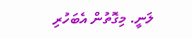ލަނީ. މިގޮތުން އެބަހުރި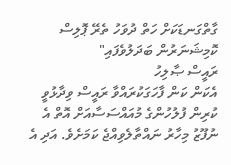ގާތްގަނޑަކަށް ހަތް ދުވަހު ތެރޭ ޕޮލިސް ކޮމިޝަނަރުން ބަދަލުވެފައި"
ރައީސް ޞާލިހު
އެކަން ކަން ފާހަގަކުރައްވާ ރައީސް ވިދާޅުވީ ކުރިން ފުލުހުންގެ މުއައްސަސާއަށް އޮތް އެ ނުފޫޒު މިހާރު ނައްތާލެވިއްޖެ ކަމަށެވެ. އަދި އެ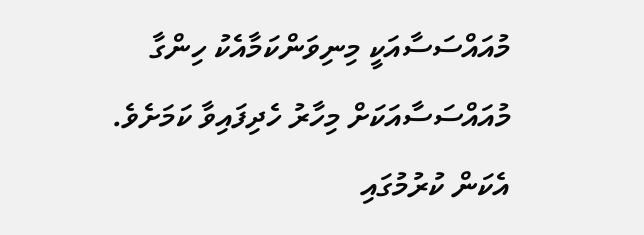މުއައްސަސާއަކީ މިނިވަންކަމާއެކު ހިންގާ މުއައްސަސާއަކަށް މިހާރު ހެދިފައިވާ ކަމަށެވެ.
އެކަން ކުރުމުގައި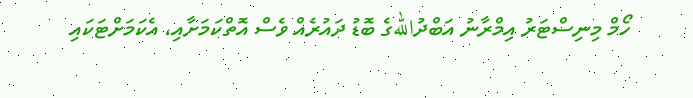ހޯމް މިނިސްޓަރު އިމްރާނު އަބްދުاللهގެ ބޮޑު ދައުރެއް ވެސް އޮތްކަމަށާއި، އެކަމަށްޓަކައި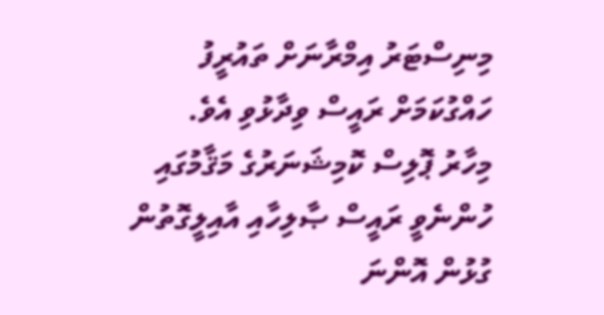މިނިސްޓަރު އިމްރާނަށް ތައުރީފު ހައްގުކަމަށް ރައީސް ވިދާޅުވި އެވެ.
މިހާރު ޕޮލިސް ކޮމިޝަނަރުގެ މަޤާމުގައި ހުންނެވީ ރައީސް ޞާލިހާއި އާއިލީގޮތުން ގުޅުން އޮންނަ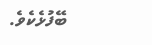ބޭފުޅެކެވެ.